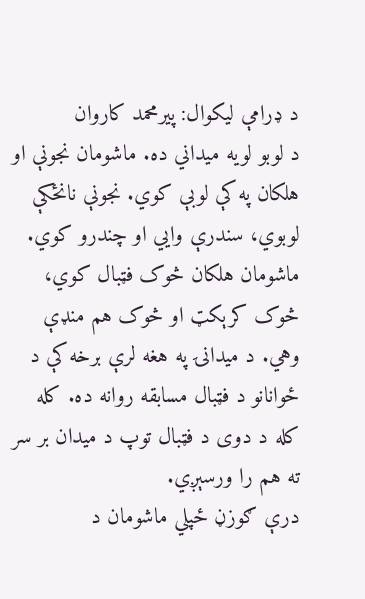د ډرامې لیکوال: پیرمحمد کاروان
د لوبو لویه میداني ده. ماشومان نجونې او هلکان په کې لوبې کوي. نجونې نانځکې لوبوي، سندرې وایي او چندرو کوي. ماشومان هلکان څوک فټبال کوي، څوک کرېکټ او څوک هم منډې وهي. د میدانۍ په هغه لرې برخه کې د ځوانانو د فټبال مسابقه روانه ده. کله کله د دوی د فټبال توپ د میدان بر سر ته هم را ورسېږي.
درې ګوزڼ ځپلي ماشومان د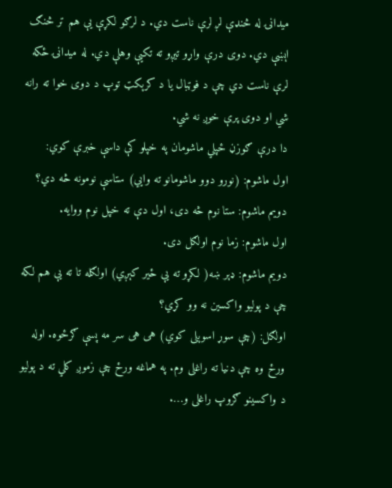میدانۍ له څنډې لږ لرې ناست دي. د لرګو لکړې یې هم تر څنګ اېښې دي. دوی درې واړو تیږو ته تکیې وهلې دي. له میدانۍ ځکه لرې ناست دي چې د فوټبال یا د کرېکټ توپ د دوی خوا ته رانه شي او دوی پرې خوږ نه شي.
دا درې ګوزڼ ځپلي ماشومان په خپلو کې داسې خبرې کوي:
اول ماشوم: (نورو دوو ماشومانو ته وایي) ستاسې نومونه څه دي؟
دویم ماشوم: ستا نوم څه دی، اول دې ته خپل نوم ووایه.
اول ماشوم: زما نوم اولګل دی.
دویم ماشوم: ډېر ښه( لکړو ته یې ځیر کېږي) اولګله تا ته یې هم لکه چې د پولیو واکسین نه وو کړي؟
اولګل: (چې سوړ اسوېلی کوي) هی هی سر مه پسې ګرځوه. اوله ورځ وه چې دنیا ته راغلی وم. په هماغه ورځ چې زموږ کلي ته د پولیو د واکسینو ګروپ راغلی و….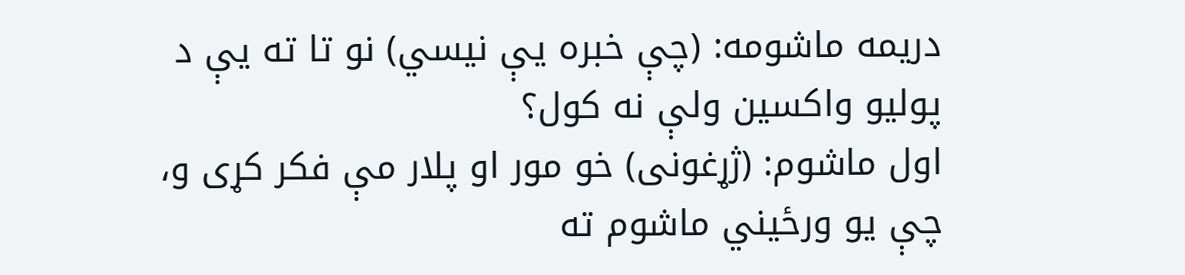دریمه ماشومه: (چې خبره یې نیسي) نو تا ته یې د پولیو واکسین ولې نه کول؟
اول ماشوم: (ژړغونی) خو مور او پلار مې فکر کړی و، چې یو ورځیني ماشوم ته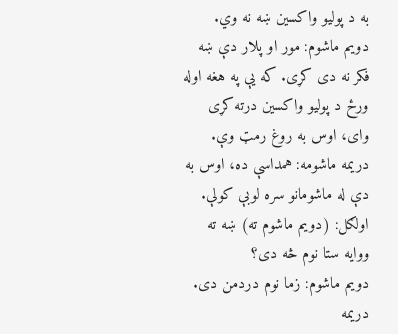به د پولیو واکسین ښه نه وي.
دویم ماشوم: مور او پلار دې ښه فکر نه دی کړی. که یې په هغه اوله ورځ د پولیو واکسین درته کړی وای، اوس به روغ رمټ وې.
دریمه ماشومه: همداسې ده، اوس به دې له ماشومانو سره لوبې کولې.
اولګل: (دویم ماشوم ته) ښه ته ووایه ستا نوم څه دی؟
دویم ماشوم: زما نوم دردمن دی.
دریمه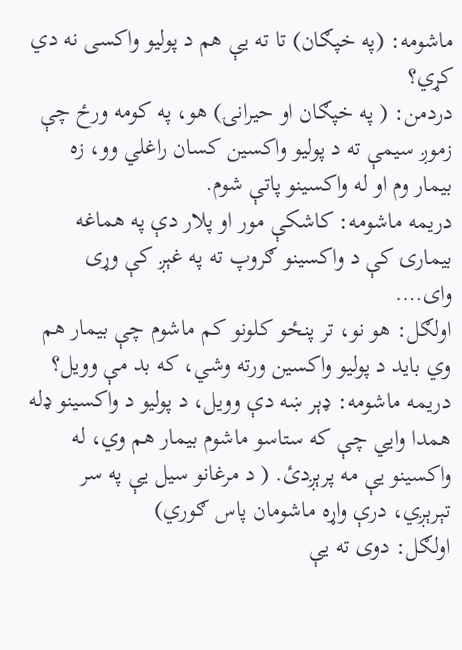ماشومه: (په خپګان) تا ته یې هم د پولیو واکسی نه دي کړي؟
دردمن: ( په خپګان او حیرانۍ) هو، په کومه ورځ چې زموږ سیمې ته د پولیو واکسین کسان راغلي وو، زه بیمار وم او له واکسینو پاتې شوم.
دریمه ماشومه: کاشکې مور او پلار دې په هماغه بیمارۍ کې د واکسینو ګروپ ته په غېږ کې وړی وای….
اولګل: هو نو، تر پنځو کلونو کم ماشوم چې بیمار هم وي باید د پولیو واکسین ورته وشي، که بد مې وویل؟
دریمه ماشومه: ډېر ښه دې وویل، د پولیو د واکسینو ډله همدا وایي چې که ستاسو ماشوم بیمار هم وي، له واکسینو یې مه پرېږدئ. ( د مرغانو سیل یې په سر تېرېږي، درې واړه ماشومان پاس ګوري)
اولګل: دوی ته یې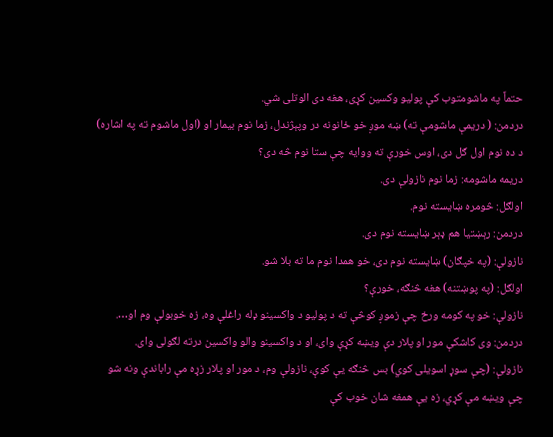حتماً په ماشومتوب کې پولیو وکسین کړی، هغه دی الوتلی شي.
دردمن: ( دریمې ماشومې ته) ښه موږ خو ځانونه در وپېژندل، زما نوم بیمار او (اول ماشوم ته په اشاره) د ده نوم اول ګل دی، اوس خورې ته ووایه چې ستا نوم څه دی؟
دریمه ماشومه: زما نوم نازولې دی.
اولګل: څومره ښایسته نوم.
دردمن: رېښتیا هم ډېر ښایسته نوم دی.
نازولې: (په خپګان) ښایسته نوم دی، خو همدا نوم ما ته بلا شو.
اولګل: (په پوښتنه) هغه څنګه، خورې؟
نازولې: خو په کومه ورځ چې زموږ کوڅې ته د پولیو د واکسینو ډله راغلې وه، زه خوبولې وم او….
دردمن: وی کاشکې مور او پلار دې ویښه کړې وای، او د واکسینو والو واکسین درته لګولی وای.
نازولې: (چې سوړ اسویلی کوي) بس څنګه یې کوې، نازولې وم، د مور او پلار زړه مې راباندې ونه شو چې ویښه مې کړي، زه یې همغه شان خوب کې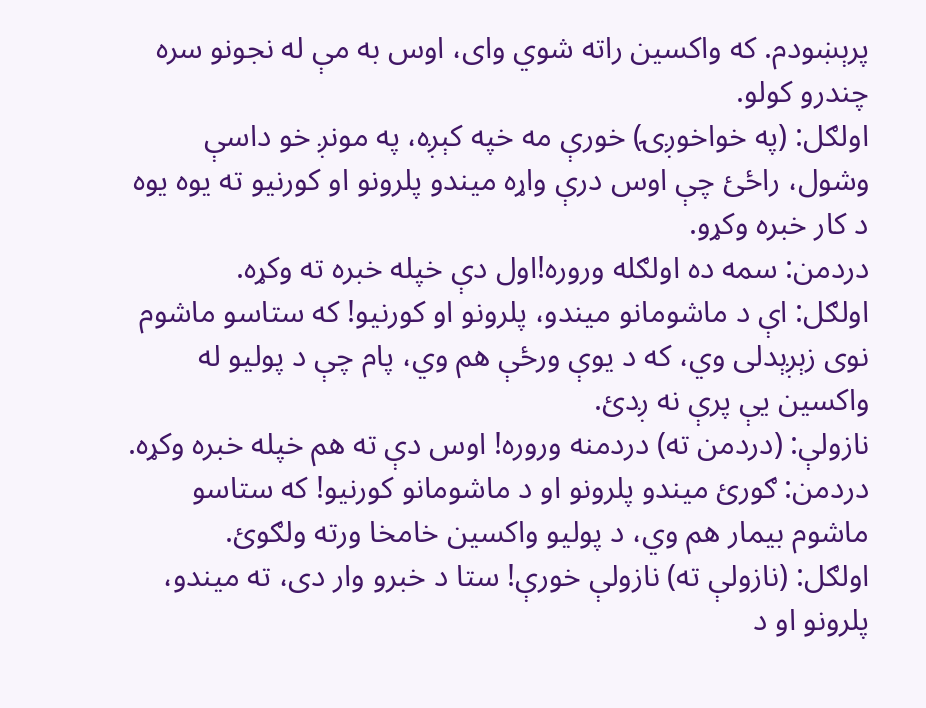پرېښودم. که واکسین راته شوي وای، اوس به مې له نجونو سره چندرو کولو.
اولګل: (په خواخوږۍ) خورې مه خپه کېږه، په مونږ خو داسې وشول، راځئ چې اوس درې واړه میندو پلرونو او کورنیو ته یوه یوه د کار خبره وکړو.
دردمن: سمه ده اولګله وروره!اول دې خپله خبره ته وکړه.
اولګل: اې د ماشومانو میندو، پلرونو او کورنیو! که ستاسو ماشوم نوی زېږېدلی وي، که د یوې ورځې هم وي، پام چې د پولیو له واکسین یې پرې نه ږدئ.
نازولې: (دردمن ته) دردمنه وروره! اوس دې ته هم خپله خبره وکړه.
دردمن: ګورئ میندو پلرونو او د ماشومانو کورنیو! که ستاسو ماشوم بیمار هم وي، د پولیو واکسین خامخا ورته ولګوئ.
اولګل: (نازولې ته) نازولې خورې! ستا د خبرو وار دی، ته میندو، پلرونو او د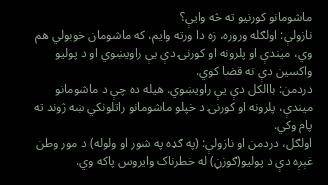ماشومانو کورنیو ته څه وایې؟
نازولې: اولګله وروره، زه دا ورته وایم، که ماشومان خوبولي هم وي، میندې او پلرونه او کورنۍ دې یې راويښوي او د پولیو واکسین دې نه قضا کوي.
دردمن: باالکل دې یې راویښوي. هیله ده چې د ماشومانو میندې، پلرونه او کورنۍ د خپلو ماشومانو راتلونکي ښه ژوند ته پام وکي.
اولګل، دردمن او نازولې: (په ګډه په شور او ولوله) د مور وطن غېږه دې د پولیو(ګوزڼ) له خطرناک وایروس پاکه وي.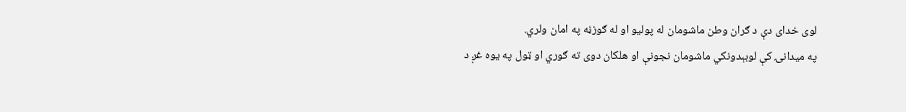لوی خدای دې د ګران وطن ماشومان له پولیو او له ګوزڼه په امان ولري.
په میدانۍ کې لوبېدونکي ماشومان نجونې او هلکان دوی ته ګوري او ټول په یوه غږ د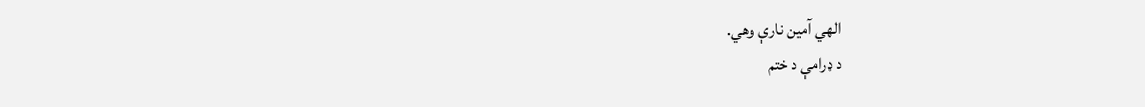الهي آمین نارې وهي.
د ډرامې د ختم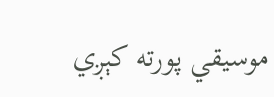موسیقي پورته کېږي